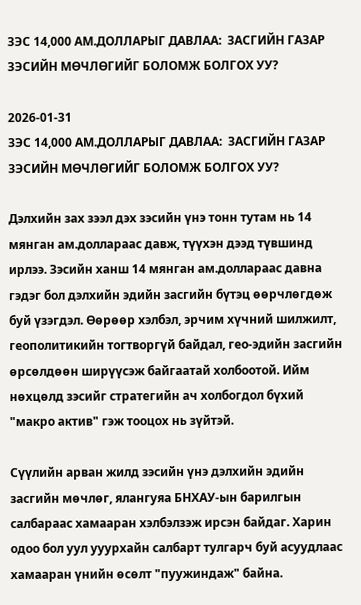ЗЭС 14,000 АМ.ДОЛЛАРЫГ ДАВЛАА:  ЗАСГИЙН ГАЗАР ЗЭСИЙН МӨЧЛӨГИЙГ БОЛОМЖ БОЛГОХ УУ?

2026-01-31
ЗЭС 14,000 АМ.ДОЛЛАРЫГ ДАВЛАА:  ЗАСГИЙН ГАЗАР ЗЭСИЙН МӨЧЛӨГИЙГ БОЛОМЖ БОЛГОХ УУ?

Дэлхийн зах зээл дэх зэсийн үнэ тонн тутам нь 14 мянган ам.доллараас давж, түүхэн дээд түвшинд ирлээ. Зэсийн ханш 14 мянган ам.доллараас давна гэдэг бол дэлхийн эдийн засгийн бүтэц өөрчлөгдөж буй үзэгдэл. Өөрөөр хэлбэл, эрчим хүчний шилжилт, геополитикийн тогтворгүй байдал, гео-эдийн засгийн өрсөлдөөн ширүүсэж байгаатай холбоотой. Ийм нөхцөлд зэсийг стратегийн ач холбогдол бүхий "макро актив" гэж тооцох нь зүйтэй.

Сүүлийн арван жилд зэсийн үнэ дэлхийн эдийн засгийн мөчлөг, ялангуяа БНХАУ-ын барилгын салбараас хамааран хэлбэлзэж ирсэн байдаг. Харин одоо бол уул ууурхайн салбарт тулгарч буй асуудлаас хамааран үнийн өсөлт "пуужиндаж" байна.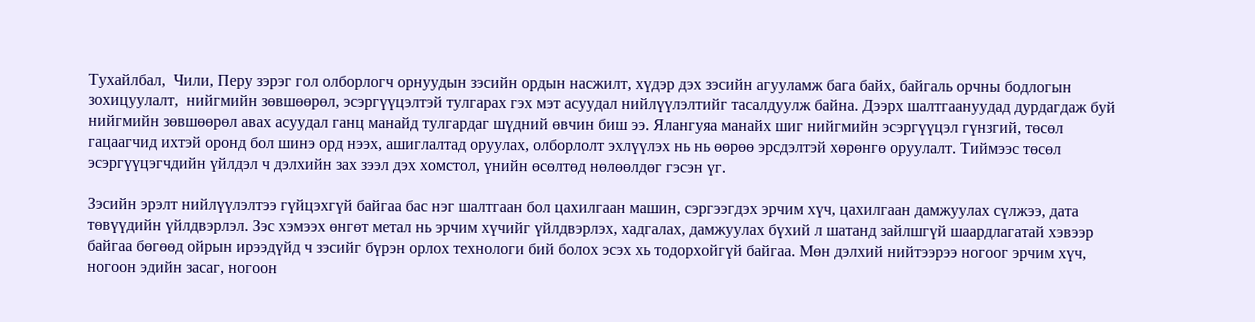Тухайлбал,  Чили, Перу зэрэг гол олборлогч орнуудын зэсийн ордын насжилт, хүдэр дэх зэсийн агууламж бага байх, байгаль орчны бодлогын зохицуулалт,  нийгмийн зөвшөөрөл, эсэргүүцэлтэй тулгарах гэх мэт асуудал нийлүүлэлтийг тасалдуулж байна. Дээрх шалтгаануудад дурдагдаж буй нийгмийн зөвшөөрөл авах асуудал ганц манайд тулгардаг шүдний өвчин биш ээ. Ялангуяа манайх шиг нийгмийн эсэргүүцэл гүнзгий, төсөл гацаагчид ихтэй оронд бол шинэ орд нээх, ашиглалтад оруулах, олборлолт эхлүүлэх нь нь өөрөө эрсдэлтэй хөрөнгө оруулалт. Тиймээс төсөл эсэргүүцэгчдийн үйлдэл ч дэлхийн зах зээл дэх хомстол, үнийн өсөлтөд нөлөөлдөг гэсэн үг.

Зэсийн эрэлт нийлүүлэлтээ гүйцэхгүй байгаа бас нэг шалтгаан бол цахилгаан машин, сэргээгдэх эрчим хүч, цахилгаан дамжуулах сүлжээ, дата төвүүдийн үйлдвэрлэл. Зэс хэмээх өнгөт метал нь эрчим хүчийг үйлдвэрлэх, хадгалах, дамжуулах бүхий л шатанд зайлшгүй шаардлагатай хэвээр байгаа бөгөөд ойрын ирээдүйд ч зэсийг бүрэн орлох технологи бий болох эсэх хь тодорхойгүй байгаа. Мөн дэлхий нийтээрээ ногоог эрчим хүч, ногоон эдийн засаг, ногоон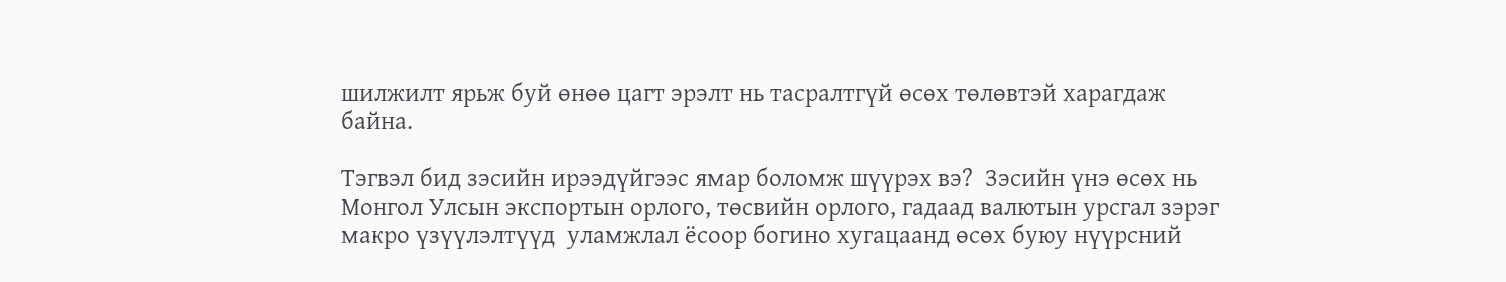шилжилт ярьж буй өнөө цагт эрэлт нь тасралтгүй өсөх төлөвтэй харагдаж байна.

Тэгвэл бид зэсийн ирээдүйгээс ямар боломж шүүрэх вэ?  Зэсийн үнэ өсөх нь Монгол Улсын экспортын орлого, төсвийн орлого, гадаад валютын урсгал зэрэг макро үзүүлэлтүүд  уламжлал ёсоор богино хугацаанд өсөх буюу нүүрсний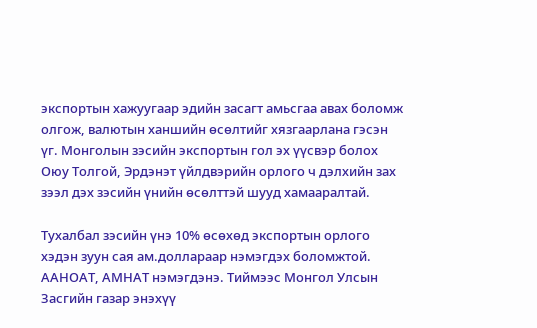экспортын хажуугаар эдийн засагт амьсгаа авах боломж олгож, валютын ханшийн өсөлтийг хязгаарлана гэсэн үг. Монголын зэсийн экспортын гол эх үүсвэр болох Оюу Толгой, Эрдэнэт үйлдвэрийн орлого ч дэлхийн зах зээл дэх зэсийн үнийн өсөлттэй шууд хамааралтай.

Тухалбал зэсийн үнэ 10% өсөхөд экспортын орлого хэдэн зуун сая ам.доллараар нэмэгдэх боломжтой. ААНОАТ, АМНАТ нэмэгдэнэ. Тиймээс Монгол Улсын Засгийн газар энэхүү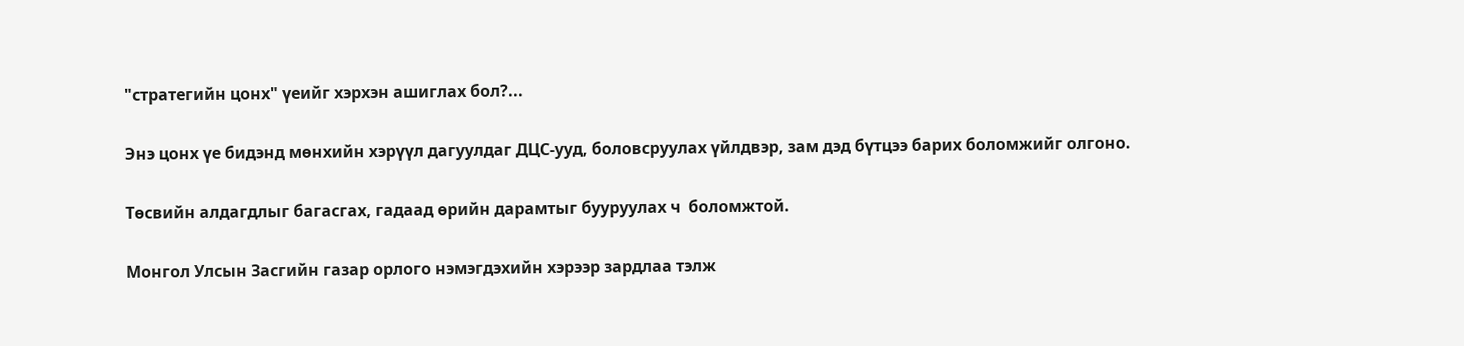"стратегийн цонх" үеийг хэрхэн ашиглах бол?...

Энэ цонх үе бидэнд мөнхийн хэрүүл дагуулдаг ДЦС-ууд, боловсруулах үйлдвэр, зам дэд бүтцээ барих боломжийг олгоно.

Төсвийн алдагдлыг багасгах, гадаад өрийн дарамтыг бууруулах ч  боломжтой.

Монгол Улсын Засгийн газар орлого нэмэгдэхийн хэрээр зардлаа тэлж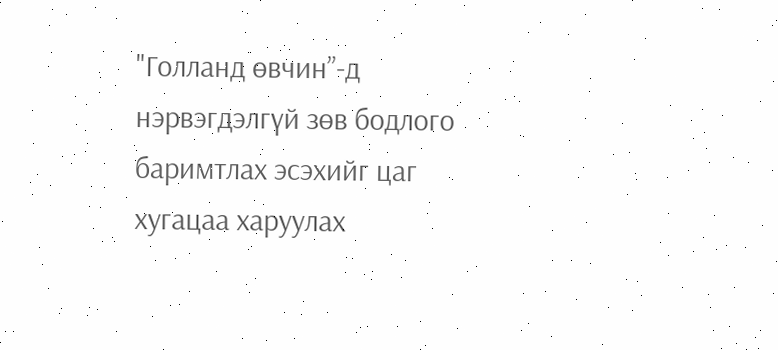"Голланд өвчин”-д нэрвэгдэлгүй зөв бодлого баримтлах эсэхийг цаг хугацаа харуулах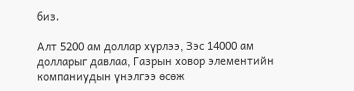биз.

Алт 5200 ам доллар хүрлээ, Зэс 14000 ам долларыг давлаа, Газрын ховор элементийн компаниудын үнэлгээ өсөж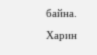байна. Харин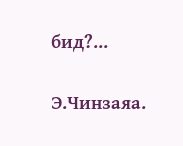бид?...

Э.Чинзаяа.